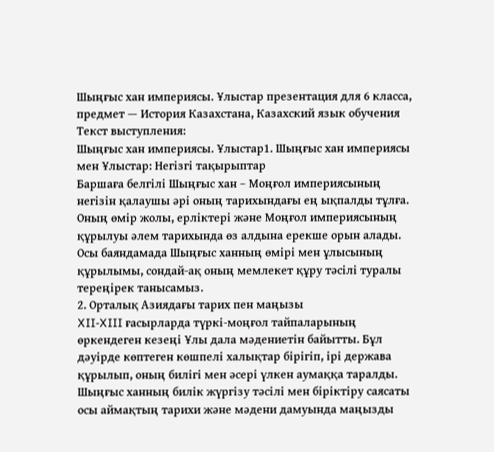Шыңғыс хан империясы. Ұлыстар презентация для 6 класса, предмет — История Казахстана, Казахский язык обучения
Текст выступления:
Шыңғыс хан империясы. Ұлыстар1. Шыңғыс хан империясы мен Ұлыстар: Негізгі тақырыптар
Баршаға белгілі Шыңғыс хан – Моңғол империясының негізін қалаушы әрі оның тарихындағы ең ықпалды тұлға. Оның өмір жолы, ерліктері және Моңғол империясының құрылуы әлем тарихында өз алдына ерекше орын алады. Осы баяндамада Шыңғыс ханның өмірі мен ұлысының құрылымы, сондай-ақ оның мемлекет құру тәсілі туралы тереңірек танысамыз.
2. Орталық Азиядағы тарих пен маңызы
XII-XIII ғасырларда түркі-моңғол тайпаларының өркендеген кезеңі Ұлы дала мәдениетін байытты. Бұл дәуірде көптеген көшпелі халықтар бірігіп, ірі держава құрылып, оның билігі мен әсері үлкен аумаққа таралды. Шыңғыс ханның билік жүргізу тәсілі мен біріктіру саясаты осы аймақтың тарихи және мәдени дамуында маңызды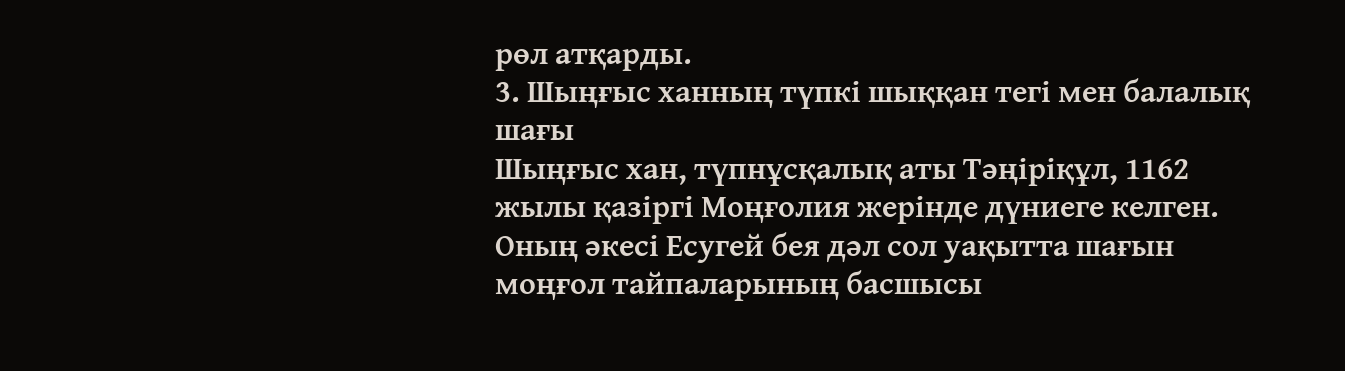рөл атқарды.
3. Шыңғыс ханның түпкі шыққан тегі мен балалық шағы
Шыңғыс хан, түпнұсқалық аты Тәңіріқұл, 1162 жылы қазіргі Моңғолия жерінде дүниеге келген. Оның әкесі Есугей бея дәл сол уақытта шағын моңғол тайпаларының басшысы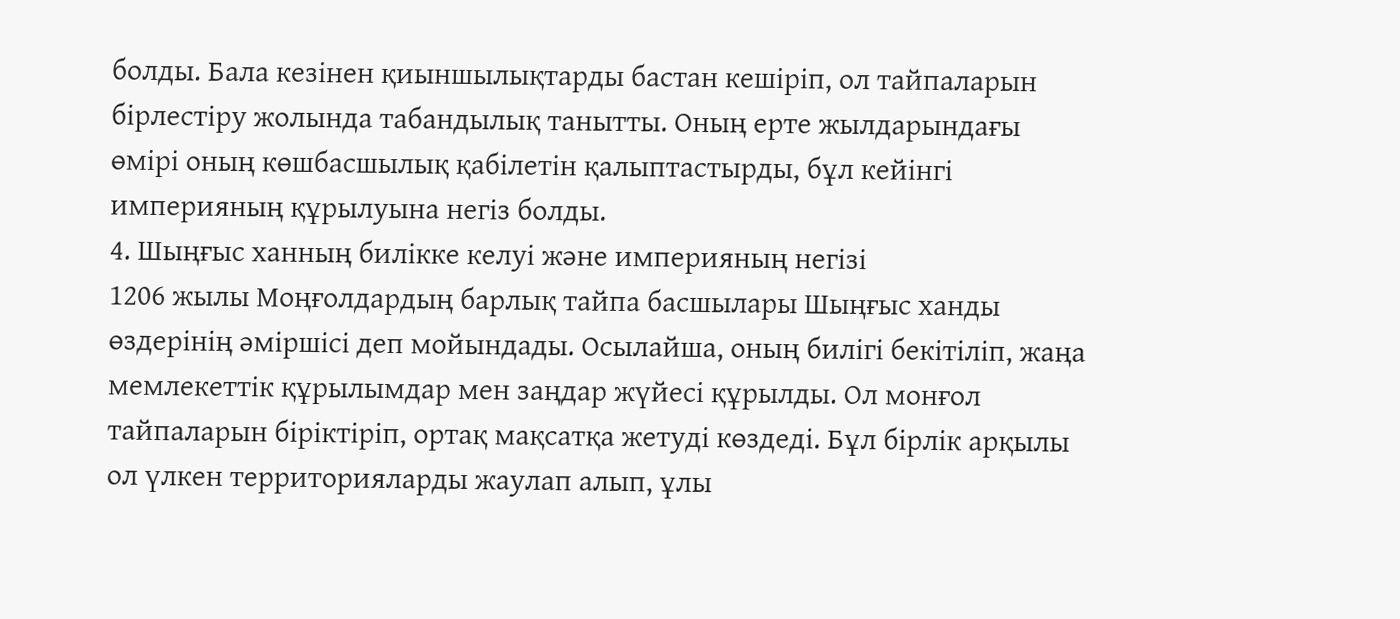болды. Бала кезінен қиыншылықтарды бастан кешіріп, ол тайпаларын бірлестіру жолында табандылық танытты. Оның ерте жылдарындағы өмірі оның көшбасшылық қабілетін қалыптастырды, бұл кейінгі империяның құрылуына негіз болды.
4. Шыңғыс ханның билікке келуі және империяның негізі
1206 жылы Моңғолдардың барлық тайпа басшылары Шыңғыс ханды өздерінің әміршісі деп мойындады. Осылайша, оның билігі бекітіліп, жаңа мемлекеттік құрылымдар мен заңдар жүйесі құрылды. Ол монғол тайпаларын біріктіріп, ортақ мақсатқа жетуді көздеді. Бұл бірлік арқылы ол үлкен территорияларды жаулап алып, ұлы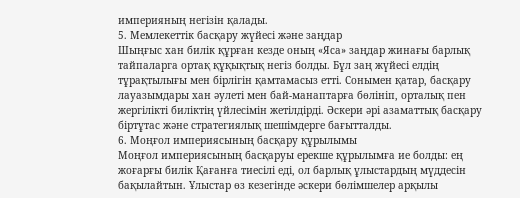империяның негізін қалады.
5. Мемлекеттік басқару жүйесі және заңдар
Шыңғыс хан билік құрған кезде оның «Яса» заңдар жинағы барлық тайпаларга ортақ құқықтық негіз болды. Бұл заң жүйесі елдің тұрақтылығы мен бірлігін қамтамасыз етті. Сонымен қатар, басқару лауазымдары хан әулеті мен бай-манаптарға бөлініп, орталық пен жергілікті биліктің үйлесімін жетілдірді. Әскери әрі азаматтық басқару біртұтас және стратегиялық шешімдерге бағытталды.
6. Моңғол империясының басқару құрылымы
Моңғол империясының басқаруы ерекше құрылымға ие болды: ең жоғарғы билік Қағанға тиесілі еді, ол барлық ұлыстардың мүддесін бақылайтын. Ұлыстар өз кезегінде әскери бөлімшелер арқылы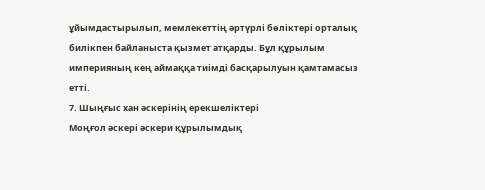ұйымдастырылып, мемлекеттің әртүрлі бөліктері орталық билікпен байланыста қызмет атқарды. Бұл құрылым империяның кең аймаққа тиімді басқарылуын қамтамасыз етті.
7. Шыңғыс хан әскерінің ерекшеліктері
Моңғол әскері әскери құрылымдық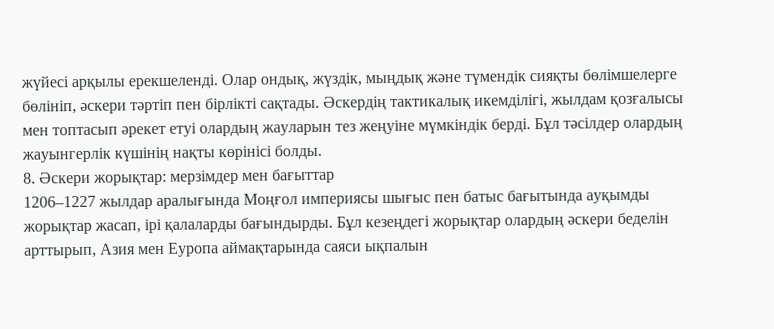жүйесі арқылы ерекшеленді. Олар ондық, жүздік, мыңдық және түмендік сияқты бөлімшелерге бөлініп, әскери тәртіп пен бірлікті сақтады. Әскердің тактикалық икемділігі, жылдам қозғалысы мен топтасып әрекет етуі олардың жауларын тез жеңуіне мүмкіндік берді. Бұл тәсілдер олардың жауынгерлік күшінің нақты көрінісі болды.
8. Әскери жорықтар: мерзімдер мен бағыттар
1206–1227 жылдар аралығында Моңғол империясы шығыс пен батыс бағытында ауқымды жорықтар жасап, ірі қалаларды бағындырды. Бұл кезеңдегі жорықтар олардың әскери беделін арттырып, Азия мен Еуропа аймақтарында саяси ықпалын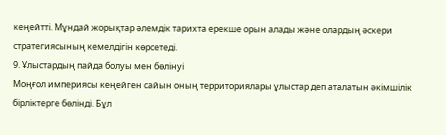кеңейтті. Мұндай жорықтар әлемдік тарихта ерекше орын алады және олардың әскери стратегиясының кемелдігін көрсетеді.
9. Ұлыстардың пайда болуы мен бөлінуі
Моңғол империясы кеңейген сайын оның территориялары ұлыстар деп аталатын әкімшілік бірліктерге бөлінді. Бұл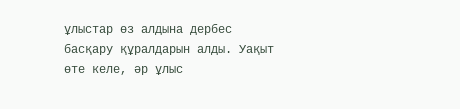ұлыстар өз алдына дербес басқару құралдарын алды. Уақыт өте келе, әр ұлыс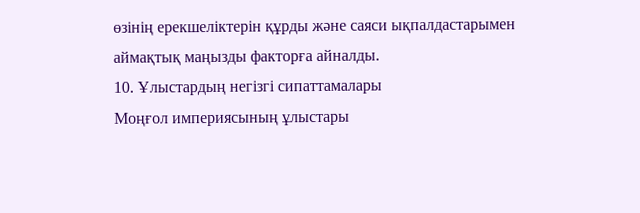өзінің ерекшеліктерін құрды және саяси ықпалдастарымен аймақтық маңызды факторға айналды.
10. Ұлыстардың негізгі сипаттамалары
Моңғол империясының ұлыстары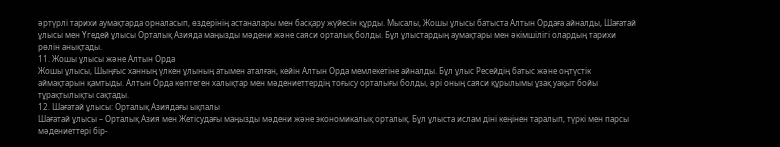әртүрлі тарихи аумақтарда орналасып, өздерінің астаналары мен басқару жүйесін құрды. Мысалы, Жошы ұлысы батыста Алтын Ордаға айналды, Шағатай ұлысы мен Үгедей ұлысы Орталық Азияда маңызды мәдени және саяси орталық болды. Бұл ұлыстардың аумақтары мен әкімшілігі олардың тарихи рөлін анықтады.
11. Жошы ұлысы және Алтын Орда
Жошы ұлысы, Шыңғыс ханның үлкен ұлының атымен аталған, кейін Алтын Орда мемлекетіне айналды. Бұл ұлыс Ресейдің батыс және оңтүстік аймақтарын қамтыды. Алтын Орда көптеген халықтар мен мәдениеттердің тоғысу орталығы болды, әрі оның саяси құрылымы ұзақ уақыт бойы тұрақтылықты сақтады.
12. Шағатай ұлысы: Орталық Азиядағы ықпалы
Шағатай ұлысы – Орталық Азия мен Жетісудағы маңызды мәдени және экономикалық орталық. Бұл ұлыста ислам діні кеңінен таралып, түркі мен парсы мәдениеттері бір-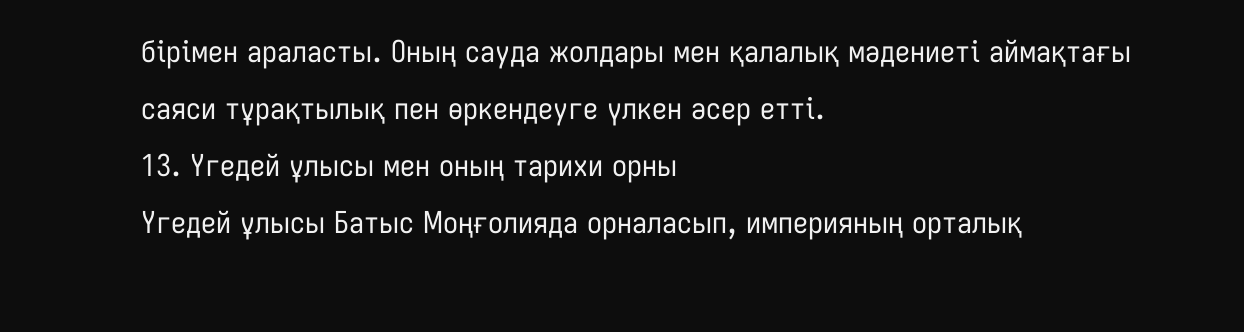бірімен араласты. Оның сауда жолдары мен қалалық мәдениеті аймақтағы саяси тұрақтылық пен өркендеуге үлкен әсер етті.
13. Үгедей ұлысы мен оның тарихи орны
Үгедей ұлысы Батыс Моңғолияда орналасып, империяның орталық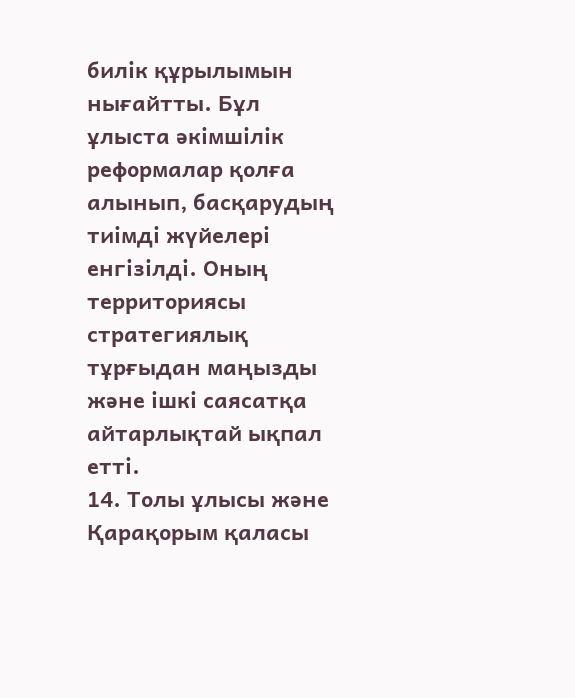билік құрылымын нығайтты. Бұл ұлыста әкімшілік реформалар қолға алынып, басқарудың тиімді жүйелері енгізілді. Оның территориясы стратегиялық тұрғыдан маңызды және ішкі саясатқа айтарлықтай ықпал етті.
14. Толы ұлысы және Қарақорым қаласы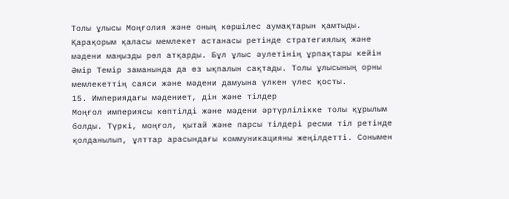Толы ұлысы Моңғолия және оның көршілес аумақтарын қамтыды. Қарақорым қаласы мемлекет астанасы ретінде стратегиялық және мәдени маңызды рөл атқарды. Бұл ұлыс әулетінің ұрпақтары кейін Әмір Темір заманында да өз ықпалын сақтады. Толы ұлысының орны мемлекеттің саяси және мәдени дамуына үлкен үлес қосты.
15. Империядағы мәдениет, дін және тілдер
Моңғол империясы көптілді және мәдени әртүрлілікке толы құрылым болды. Түркі, моңғол, қытай және парсы тілдері ресми тіл ретінде қолданылып, ұлттар арасындағы коммуникацияны жеңілдетті. Сонымен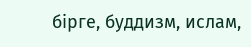бірге, буддизм, ислам,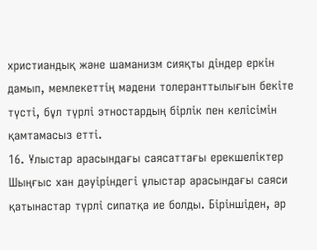христиандық және шаманизм сияқты діндер еркін дамып, мемлекеттің мәдени толеранттылығын бекіте түсті, бұл түрлі этностардың бірлік пен келісімін қамтамасыз етті.
16. Ұлыстар арасындағы саясаттағы ерекшеліктер
Шыңғыс хан дәуіріндегі ұлыстар арасындағы саяси қатынастар түрлі сипатқа ие болды. Біріншіден, әр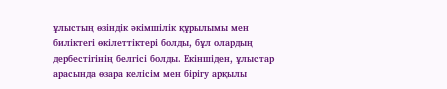ұлыстың өзіндік әкімшілік құрылымы мен биліктегі өкілеттіктері болды, бұл олардың дербестігінің белгісі болды. Екіншіден, ұлыстар арасында өзара келісім мен бірігу арқылы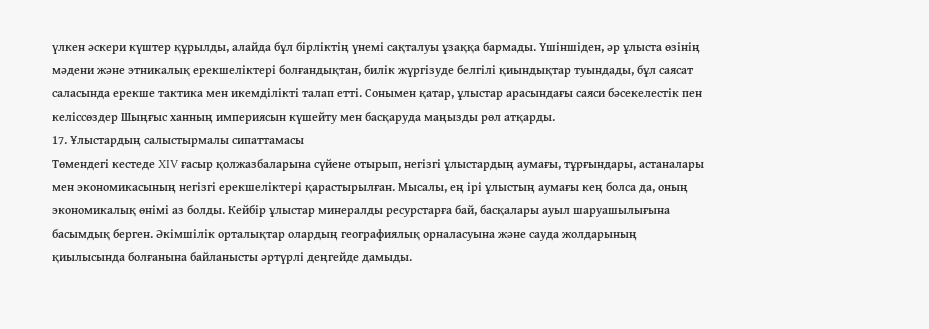үлкен әскери күштер құрылды, алайда бұл бірліктің үнемі сақталуы ұзаққа бармады. Үшіншіден, әр ұлыста өзінің мәдени және этникалық ерекшеліктері болғандықтан, билік жүргізуде белгілі қиындықтар туындады, бұл саясат саласында ерекше тактика мен икемділікті талап етті. Сонымен қатар, ұлыстар арасындағы саяси бәсекелестік пен келіссөздер Шыңғыс ханның империясын күшейту мен басқаруда маңызды рөл атқарды.
17. Ұлыстардың салыстырмалы сипаттамасы
Төмендегі кестеде XIV ғасыр қолжазбаларына сүйене отырып, негізгі ұлыстардың аумағы, тұрғындары, астаналары мен экономикасының негізгі ерекшеліктері қарастырылған. Мысалы, ең ірі ұлыстың аумағы кең болса да, оның экономикалық өнімі аз болды. Кейбір ұлыстар минералды ресурстарға бай, басқалары ауыл шаруашылығына басымдық берген. Әкімшілік орталықтар олардың географиялық орналасуына және сауда жолдарының қиылысында болғанына байланысты әртүрлі деңгейде дамыды.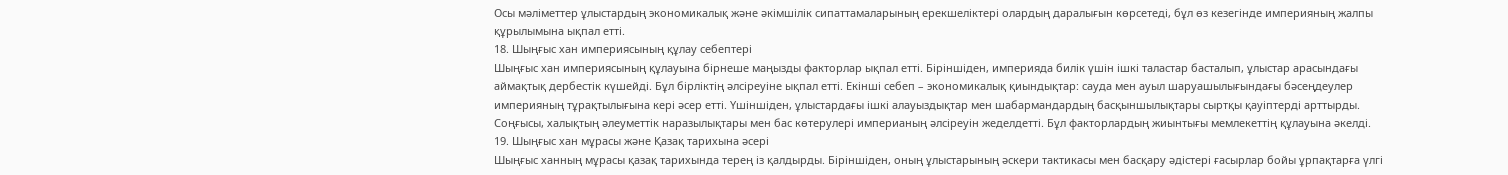Осы мәліметтер ұлыстардың экономикалық және әкімшілік сипаттамаларының ерекшеліктері олардың даралығын көрсетеді, бұл өз кезегінде империяның жалпы құрылымына ықпал етті.
18. Шыңғыс хан империясының құлау себептері
Шыңғыс хан империясының құлауына бірнеше маңызды факторлар ықпал етті. Біріншіден, империяда билік үшін ішкі таластар басталып, ұлыстар арасындағы аймақтық дербестік күшейді. Бұл бірліктің әлсіреуіне ықпал етті. Екінші себеп – экономикалық қиындықтар: сауда мен ауыл шаруашылығындағы бәсеңдеулер империяның тұрақтылығына кері әсер етті. Үшіншіден, ұлыстардағы ішкі алауыздықтар мен шабармандардың басқыншылықтары сыртқы қауіптерді арттырды. Соңғысы, халықтың әлеуметтік наразылықтары мен бас көтерулері империаның әлсіреуін жеделдетті. Бұл факторлардың жиынтығы мемлекеттің құлауына әкелді.
19. Шыңғыс хан мұрасы және Қазақ тарихына әсері
Шыңғыс ханның мұрасы қазақ тарихында терең із қалдырды. Біріншіден, оның ұлыстарының әскери тактикасы мен басқару әдістері ғасырлар бойы ұрпақтарға үлгі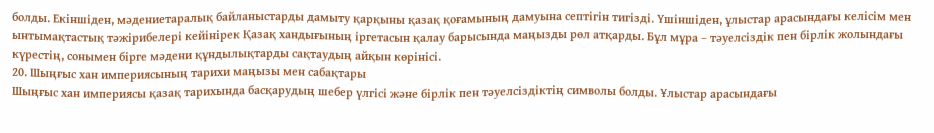болды. Екіншіден, мәдениетаралық байланыстарды дамыту қарқыны қазақ қоғамының дамуына септігін тигізді. Үшіншіден, ұлыстар арасындағы келісім мен ынтымақтастық тәжірибелері кейінірек Қазақ хандығының іргетасын қалау барысында маңызды рөл атқарды. Бұл мұра – тәуелсіздік пен бірлік жолындағы күрестің, сонымен бірге мәдени құндылықтарды сақтаудың айқын көрінісі.
20. Шыңғыс хан империясының тарихи маңызы мен сабақтары
Шыңғыс хан империясы қазақ тарихында басқарудың шебер үлгісі және бірлік пен тәуелсіздіктің символы болды. Ұлыстар арасындағы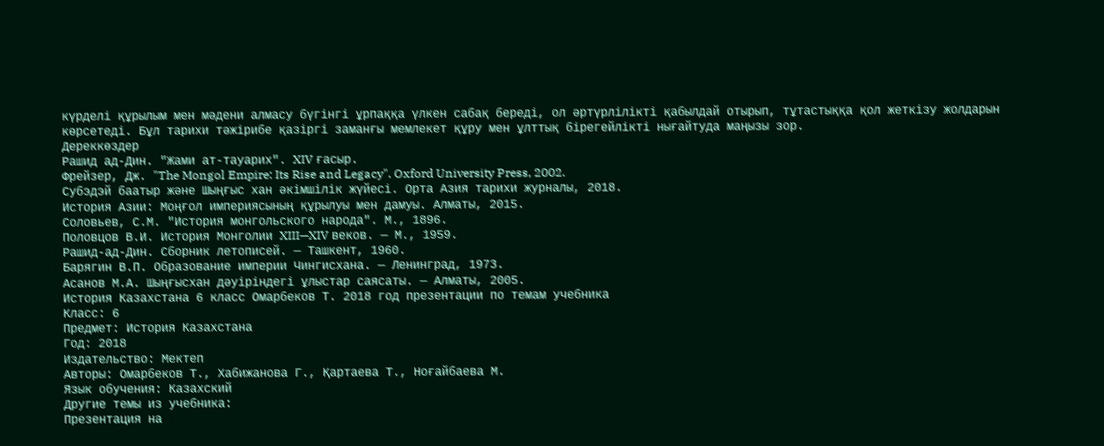күрделі құрылым мен мәдени алмасу бүгінгі ұрпаққа үлкен сабақ береді, ол әртүрлілікті қабылдай отырып, тұтастыққа қол жеткізу жолдарын көрсетеді. Бұл тарихи тәжірибе қазіргі заманғы мемлекет құру мен ұлттық бірегейлікті нығайтуда маңызы зор.
Дереккөздер
Рашид ад-Дин. "Жами ат-тауарих". XIV ғасыр.
Фрейзер, Дж. "The Mongol Empire: Its Rise and Legacy". Oxford University Press, 2002.
Субэдэй баатыр және Шыңғыс хан әкімшілік жүйесі. Орта Азия тарихи журналы, 2018.
История Азии: Моңғол империясының құрылуы мен дамуы. Алматы, 2015.
Соловьев, С.М. "История монгольского народа". М., 1896.
Половцов В.И. История Монголии XIII—XIV веков. — М., 1959.
Рашид-ад-Дин. Сборник летописей. — Ташкент, 1960.
Барягин В.П. Образование империи Чингисхана. — Ленинград, 1973.
Асанов М.А. Шыңғысхан дәуіріндегі ұлыстар саясаты. — Алматы, 2005.
История Казахстана 6 класс Омарбеков Т. 2018 год презентации по темам учебника
Класс: 6
Предмет: История Казахстана
Год: 2018
Издательство: Мектеп
Авторы: Омарбеков Т., Хабижанова Г., Қартаева Т., Ноғайбаева М.
Язык обучения: Казахский
Другие темы из учебника:
Презентация на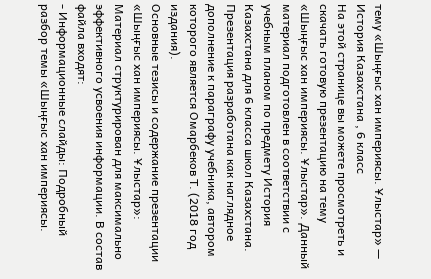тему «Шыңғыс хан империясы. Ұлыстар» — История Казахстана , 6 класс
На этой странице вы можете просмотреть и скачать готовую презентацию на тему «Шыңғыс хан империясы. Ұлыстар». Данный материал подготовлен в соответствии с учебным планом по предмету История Казахстана для 6 класса школ Казахстана. Презентация разработана как наглядное дополнение к параграфу учебника, автором которого является Омарбеков Т. (2018 год издания).
Основные тезисы и содержание презентации «Шыңғыс хан империясы. Ұлыстар»:
Материал структурирован для максимально эффективного усвоения информации. В состав файла входят:
- Информационные слайды: Подробный разбор темы «Шыңғыс хан империясы.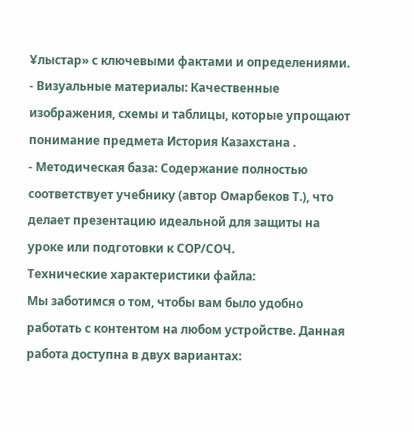Ұлыстар» с ключевыми фактами и определениями.
- Визуальные материалы: Качественные изображения, схемы и таблицы, которые упрощают понимание предмета История Казахстана .
- Методическая база: Содержание полностью соответствует учебнику (автор Омарбеков Т.), что делает презентацию идеальной для защиты на уроке или подготовки к СОР/СОЧ.
Технические характеристики файла:
Мы заботимся о том, чтобы вам было удобно работать с контентом на любом устройстве. Данная работа доступна в двух вариантах: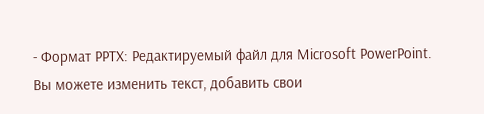- Формат PPTX: Редактируемый файл для Microsoft PowerPoint. Вы можете изменить текст, добавить свои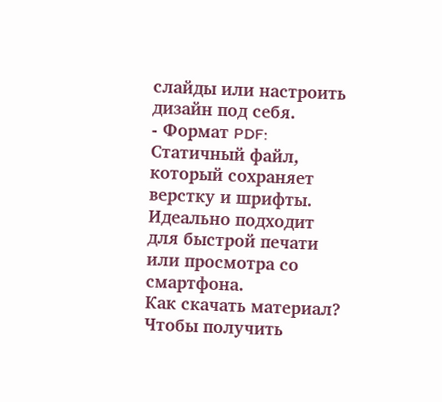слайды или настроить дизайн под себя.
- Формат PDF: Статичный файл, который сохраняет верстку и шрифты. Идеально подходит для быстрой печати или просмотра со смартфона.
Как скачать материал?
Чтобы получить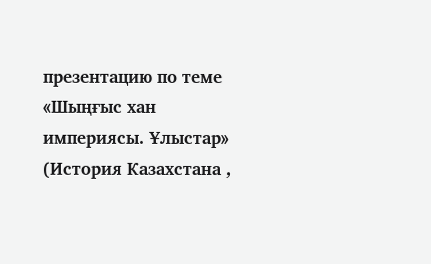презентацию по теме «Шыңғыс хан империясы. Ұлыстар» (История Казахстана ,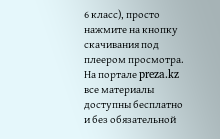6 класс), просто нажмите на кнопку скачивания под плеером просмотра. На портале preza.kz все материалы доступны бесплатно и без обязательной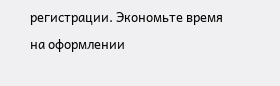регистрации. Экономьте время на оформлении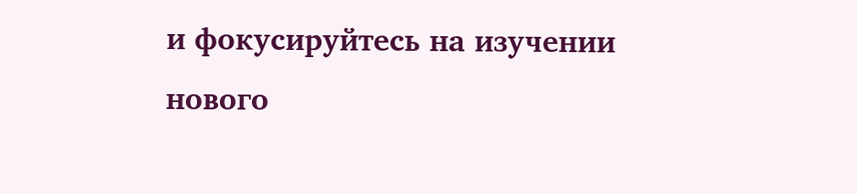и фокусируйтесь на изучении нового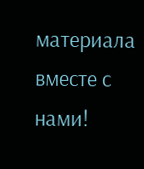материала вместе с нами!